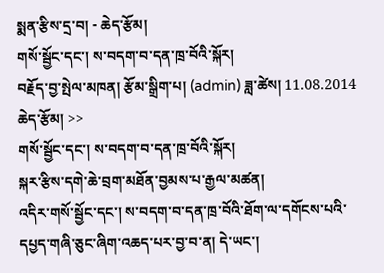སྨན་རྩིས་དྲ་བ། - ཆེད་རྩོམ།
གསོ་སྦྱོང་དང་། ས་བདག་བ་དན་ཁྲ་བོའི་སྐོར།
བརྗོད་བྱ་སྤེལ་མཁན། རྩོམ་སྒྲིག་པ། (admin) ཟླ་ཚེས། 11.08.2014
ཆེད་རྩོམ། >>
གསོ་སྦྱོང་དང་། ས་བདག་བ་དན་ཁྲ་བོའི་སྐོར།
སྐར་རྩིས་དགེ་ཆེ་བྲག་མཐོན་བྱམས་པ་རྒྱལ་མཚན།
འདིར་གསོ་སྦྱོང་དང་། ས་བདག་བ་དན་ཁྲ་བོའི་ཐོག་ལ་དགོངས་པའི་དཔྱད་གཞི་ཅུང་ཞིག་འཆད་པར་བྱ་བ་ན། དེ་ཡང་།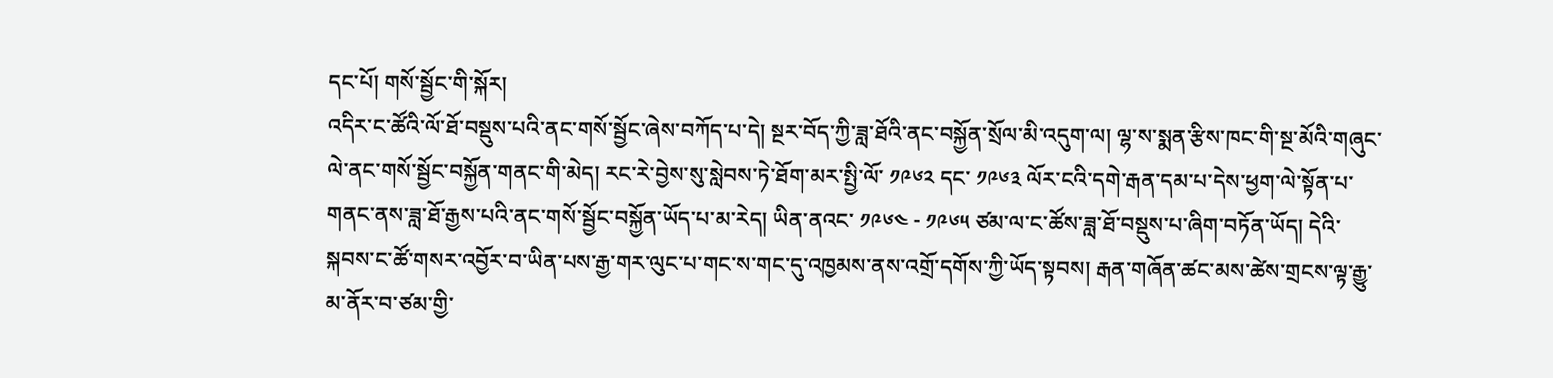དང་པོ། གསོ་སྦྱོང་གི་སྐོར།
འདིར་ང་ཚོའི་ལོ་ཐོ་བསྡུས་པའི་ནང་གསོ་སྦྱོང་ཞེས་བཀོད་པ་དེ། སྔར་བོད་ཀྱི་ཟླ་ཐོའི་ནང་བསྐྱོན་སྲོལ་མི་འདུག་ལ། ལྷ་ས་སྨན་རྩིས་ཁང་གི་སྔ་མོའི་གཞུང་ལེ་ནང་གསོ་སྦྱོང་བསྐྱོན་གནང་གི་མེད། རང་རེ་བྱེས་སུ་སླེབས་ཏེ་ཐོག་མར་སྤྱི་ལོ་ ༡༩༦༢ དང་ ༡༩༦༣ ལོར་ངའི་དགེ་རྒན་དམ་པ་དེས་ཕྱག་ལེ་སྟོན་པ་གནང་ནས་ཟླ་ཐོ་རྒྱས་པའི་ནང་གསོ་སྦྱོང་བསྐྱོན་ཡོད་པ་མ་རེད། ཡིན་ནའང་ ༡༩༦༤ - ༡༩༦༥ ཙམ་ལ་ང་ཚོས་ཟླ་ཐོ་བསྡུས་པ་ཞིག་བཏོན་ཡོད། དེའི་སྐབས་ང་ཚོ་གསར་འབྱོར་བ་ཡིན་པས་རྒྱ་གར་ལུང་པ་གང་ས་གང་དུ་འཁྱམས་ནས་འགྲོ་དགོས་ཀྱི་ཡོད་སྟབས། རྒན་གཞོན་ཚང་མས་ཚེས་གྲངས་ལྟ་རྒྱུ་མ་ནོར་བ་ཙམ་གྱི་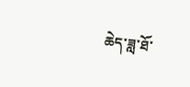ཆེད་ཟླ་ཐོ་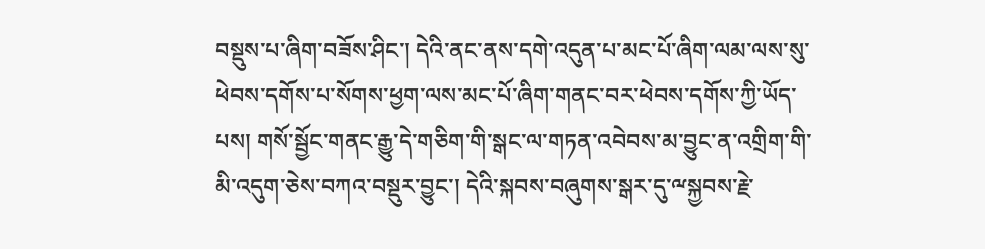བསྡུས་པ་ཞིག་བཟོས་ཤིང་། དེའི་ནང་ནས་དགེ་འདུན་པ་མང་པོ་ཞིག་ལམ་ལས་སུ་ཕེབས་དགོས་པ་སོགས་ཕྱག་ལས་མང་པོ་ཞིག་གནང་བར་ཕེབས་དགོས་ཀྱི་ཡོད་པས། གསོ་སྦྱོང་གནང་རྒྱུ་དེ་གཅིག་གི་སྒང་ལ་གཏན་འབེབས་མ་བྱུང་ན་འགྲིག་གི་མི་འདུག་ཅེས་བཀའ་བསྡུར་བྱུང་། དེའི་སྐབས་བཞུགས་སྒར་དུ་ྋསྐྱབས་རྗེ་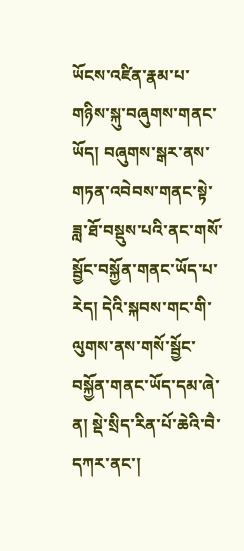ཡོངས་འཛིན་རྣམ་པ་གཉིས་སྐུ་བཞུགས་གནང་ཡོད། བཞུགས་སྒར་ནས་གཏན་འབེབས་གནང་སྟེ་ཟླ་ཐོ་བསྡུས་པའི་ནང་གསོ་སྦྱོང་བསྐྱོན་གནང་ཡོད་པ་རེད། དེའི་སྐབས་གང་གི་ལུགས་ནས་གསོ་སྦྱོང་བསྐྱོན་གནང་ཡོད་དམ་ཞེ་ན། སྡེ་སྲིད་རིན་པོ་ཆེའི་བཻ་དཀར་ནང་།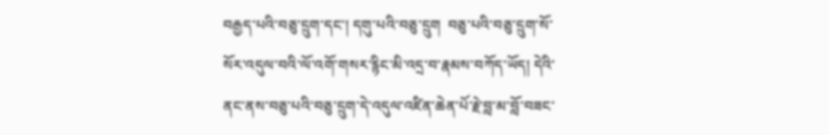བརྒྱད་པའི་བཅུ་དྲུག་དང་། དགུ་པའི་བཅུ་དྲུག  བཅུ་པའི་བཅུ་དྲུག་སོ་སོར་འདུལ་བའི་ལོ་འགོ་གསར་རྙིང་མི་འདྲ་བ་རྣམས་བཀོད་ཡོད། དེའི་ནང་ནས་བཅུ་པའི་བཅུ་དྲུག་དེ་འདུལ་འཛིན་ཆེན་པོ་རྗེ་བླ་མ་བློ་བཟང་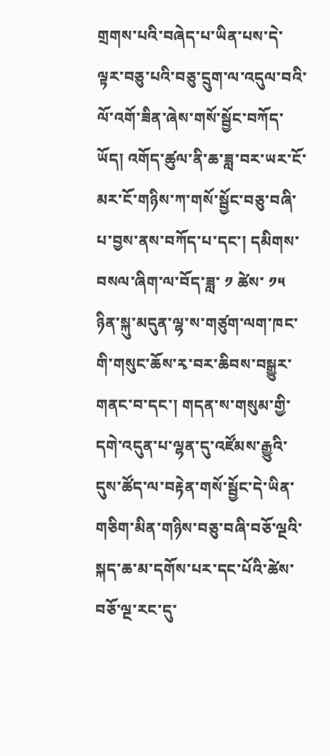གྲགས་པའི་བཞེད་པ་ཡིན་པས་དེ་ལྟར་བཅུ་པའི་བཅུ་དྲུག་ལ་འདུལ་བའི་ལོ་འགོ་ཟིན་ཞེས་གསོ་སྦྱོང་བཀོད་ཡོད། འགོད་ཚུལ་ནི་ཆ་ཟླ་བར་ཡར་ངོ་མར་ངོ་གཉིས་ཀ་གསོ་སྦྱོང་བཅུ་བཞི་པ་བྱས་ནས་བཀོད་པ་དང་། དམིགས་བསལ་ཞིག་ལ་བོད་ཟླ་ ༡ ཚེས་ ༡༥ ཉིན་སྐུ་མདུན་ལྷ་ས་གཙུག་ལག་ཁང་གི་གསུང་ཆོས་རྭ་བར་ཆིབས་བསྒྱུར་གནང་བ་དང་། གདན་ས་གསུམ་གྱི་དགེ་འདུན་པ་ལྷན་དུ་འཛོམས་རྒྱུའི་དུས་ཚོད་ལ་བརྟེན་གསོ་སྦྱོང་དེ་ཡིན་གཅིག་མིན་གཉིས་བཅུ་བཞི་བཅོ་ལྔའི་སྐད་ཆ་མ་དགོས་པར་དང་པོའི་ཚེས་བཅོ་ལྔ་རང་དུ་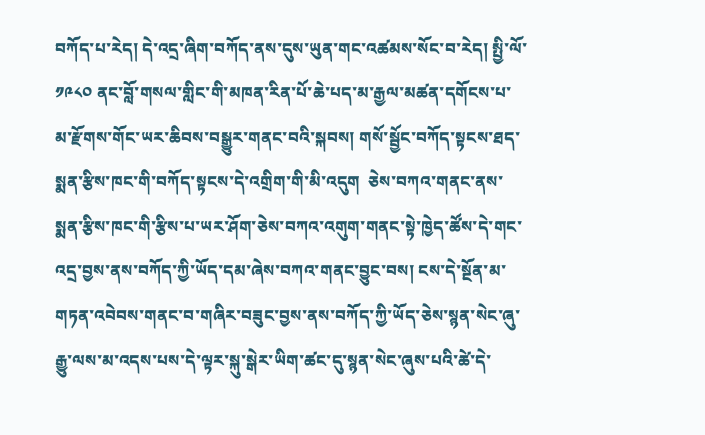བཀོད་པ་རེད། དེ་འདྲ་ཞིག་བཀོད་ནས་དུས་ཡུན་གང་འཚམས་སོང་བ་རེད། སྤྱི་ལོ་ ༡༩༨༠ ནང་བློ་གསལ་གླིང་གི་མཁན་རིན་པོ་ཆེ་པད་མ་རྒྱལ་མཚན་དགོངས་པ་མ་རྫོགས་གོང་ཡར་ཆིབས་བསྒྱུར་གནང་བའི་སྐབས། གསོ་སྦྱོང་བཀོད་སྟངས་ཐད་སྨན་རྩིས་ཁང་གི་བཀོད་སྟངས་དེ་འགྲིག་གི་མི་འདུག  ཅེས་བཀའ་གནང་ནས་སྨན་རྩིས་ཁང་གི་རྩིས་པ་ཡར་ཤོག་ཅེས་བཀའ་འགུག་གནང་སྟེ་ཁྱེད་ཚོས་དེ་གང་འདྲ་བྱས་ནས་བཀོད་ཀྱི་ཡོད་དམ་ཞེས་བཀའ་གནང་བྱུང་བས། ངས་དེ་སྔོན་མ་གཏན་འབེབས་གནང་བ་གཞིར་བཟུང་བྱས་ནས་བཀོད་ཀྱི་ཡོད་ཅེས་སྙན་སེང་ཞུ་རྒྱུ་ལས་མ་འདས་པས་དེ་ལྟར་སྐུ་སྒེར་ཡིག་ཚང་དུ་སྙན་སེང་ཞུས་པའི་ཚེ་དེ་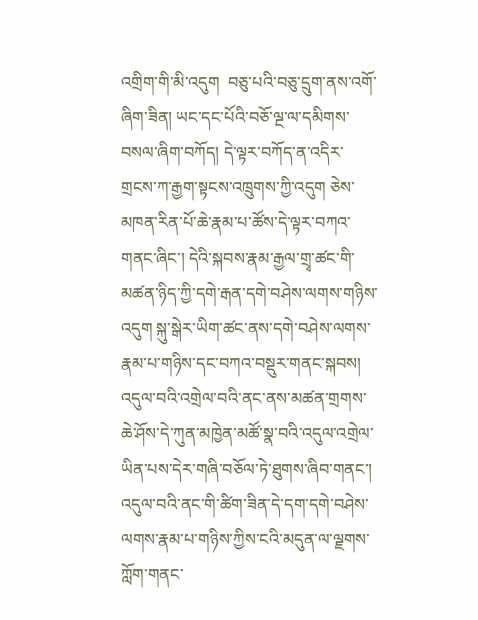འགྲིག་གི་མི་འདུག  བཅུ་པའི་བཅུ་དྲུག་ནས་འགོ་ཞིག་ཟིན། ཡང་དང་པོའི་བཅོ་ལྔ་ལ་དམིགས་བསལ་ཞིག་བཀོད། དེ་ལྟར་བཀོད་ན་འདིར་གྲངས་ཀ་རྒྱག་སྟངས་འཁྲུགས་ཀྱི་འདུག ཅེས་མཁན་རིན་པོ་ཆེ་རྣམ་པ་ཚོས་དེ་ལྟར་བཀའ་གནང་ཞིང་། དེའི་སྐབས་རྣམ་རྒྱལ་གྲྭ་ཚང་གི་མཚན་ཉིད་ཀྱི་དགེ་རྒན་དགེ་བཤེས་ལགས་གཉིས་འདུག སྐུ་སྒེར་ཡིག་ཚང་ནས་དགེ་བཤེས་ལགས་རྣམ་པ་གཉིས་དང་བཀའ་བསྡུར་གནང་སྐབས། འདུལ་བའི་འགྲེལ་བའི་ནང་ནས་མཚན་གྲགས་ཆེ་ཤོས་དེ་ཀུན་མཁྱེན་མཚོ་སྣ་བའི་འདུལ་འགྲེལ་ཡིན་པས་དེར་གཞི་བཅོལ་ཏེ་ཐུགས་ཞིབ་གནང་། འདུལ་བའི་ནང་གི་ཚིག་ཟིན་དེ་དག་དགེ་བཤེས་ལགས་རྣམ་པ་གཉིས་ཀྱིས་ངའི་མདུན་ལ་ལྗགས་ཀློག་གནང་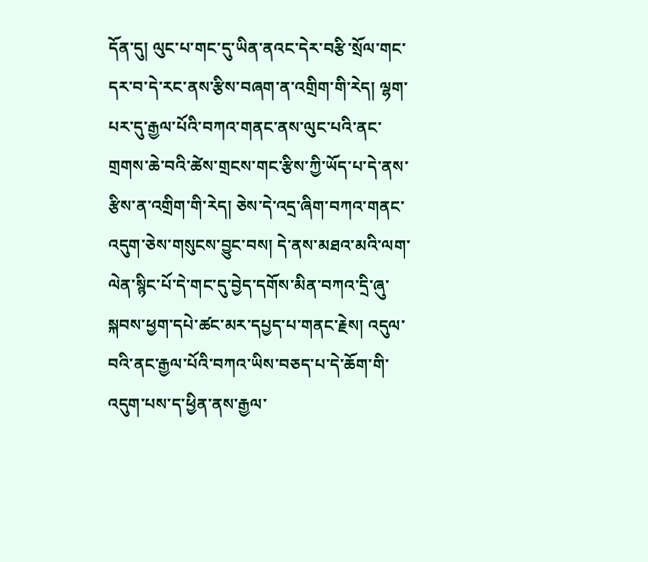དོན་དུ། ལུང་པ་གང་དུ་ཡིན་ནའང་དེར་བརྩི་སྲོལ་གང་དར་བ་དེ་རང་ནས་རྩིས་བཞག་ན་འགྲིག་གི་རེད། ལྷག་པར་དུ་རྒྱལ་པོའི་བཀའ་གནང་ནས་ལུང་པའི་ནང་གྲགས་ཆེ་བའི་ཚེས་གྲངས་གང་རྩིས་ཀྱི་ཡོད་པ་དེ་ནས་རྩིས་ན་འགྲིག་གི་རེད། ཅེས་དེ་འདྲ་ཞིག་བཀའ་གནང་འདུག་ཅེས་གསུངས་བྱུང་བས། དེ་ནས་མཐའ་མའི་ལག་ལེན་སྙིང་པོ་དེ་གང་དུ་བྱེད་དགོས་མིན་བཀའ་དྲི་ཞུ་སྐབས་ཕྱག་དཔེ་ཚང་མར་དཔྱད་པ་གནང་རྗེས། འདུལ་བའི་ནང་རྒྱལ་པོའི་བཀའ་ཡིས་བཅད་པ་དེ་ཆོག་གི་འདུག་པས་ད་ཕྱིན་ནས་རྒྱལ་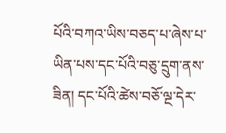པོའི་བཀའ་ཡིས་བཅད་པ་ཞེས་པ་ཡིན་པས་དང་པོའི་བཅུ་དྲུག་ནས་ཟིན། དང་པོའི་ཚེས་བཅོ་ལྔ་དེར་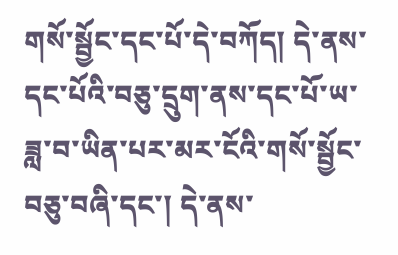གསོ་སྦྱོང་དང་པོ་དེ་བཀོད། དེ་ནས་དང་པོའི་བཅུ་དྲུག་ནས་དང་པོ་ཡ་ཟླ་བ་ཡིན་པར་མར་ངོའི་གསོ་སྦྱོང་བཅུ་བཞི་དང་། དེ་ནས་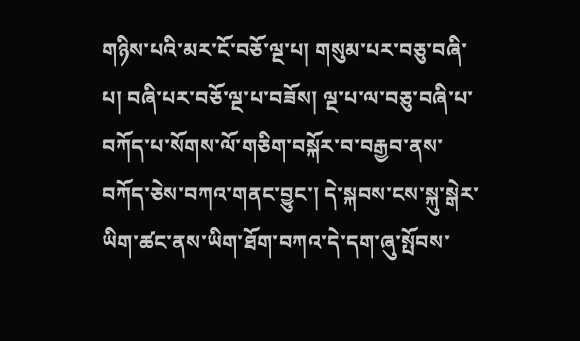གཉིས་པའི་མར་ངོ་བཅོ་ལྔ་པ། གསུམ་པར་བཅུ་བཞི་པ། བཞི་པར་བཅོ་ལྔ་པ་བཟོས། ལྔ་པ་ལ་བཅུ་བཞི་པ་བཀོད་པ་སོགས་ལོ་གཅིག་བསྐོར་བ་བརྒྱབ་ནས་བཀོད་ཅེས་བཀའ་གནང་བྱུང་། དེ་སྐབས་ངས་སྐུ་སྒེར་ཡིག་ཚང་ནས་ཡིག་ཐོག་བཀའ་དེ་དག་ཞུ་སྤོབས་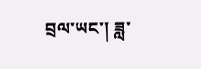བྲལ་ཡང་། ཟླ་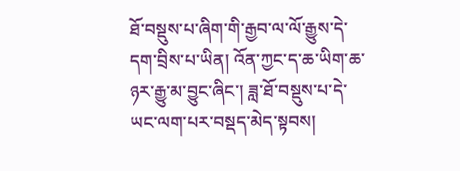ཐོ་བསྡུས་པ་ཞིག་གི་རྒྱབ་ལ་ལོ་རྒྱུས་དེ་དག་བྲིས་པ་ཡིན། འོན་ཀྱང་ད་ཆ་ཡིག་ཆ་ཉར་རྒྱུ་མ་བྱུང་ཞིང་། ཟླ་ཐོ་བསྡུས་པ་དེ་ཡང་ལག་པར་བསྡད་མེད་སྟབས།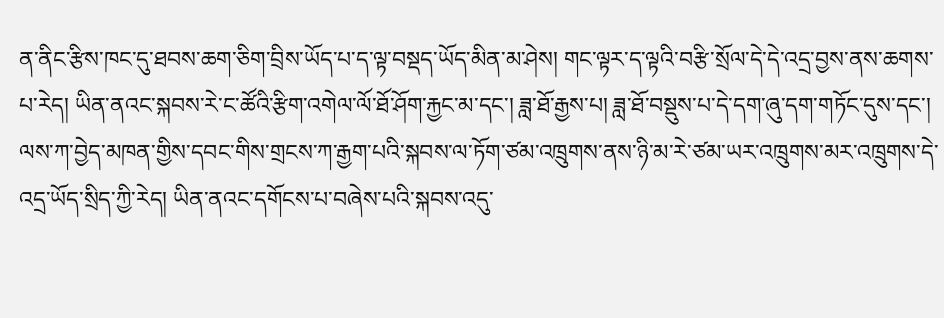ན་ནིང་རྩིས་ཁང་དུ་ཐབས་ཆག་ཅིག་བྲིས་ཡོད་པ་ད་ལྟ་བསྡད་ཡོད་མིན་མ་ཤེས། གང་ལྟར་ད་ལྟའི་བརྩི་སྲོལ་དེ་དེ་འདྲ་བྱས་ནས་ཆགས་པ་རེད། ཡིན་ནའང་སྐབས་རེ་ང་ཚོའི་རྩིག་འགེལ་ལོ་ཐོ་ཤོག་རྐྱང་མ་དང་། ཟླ་ཐོ་རྒྱས་པ། ཟླ་ཐོ་བསྡུས་པ་དེ་དག་ཞུ་དག་གཏོང་དུས་དང་། ལས་ཀ་བྱེད་མཁན་གྱིས་དབང་གིས་གྲངས་ཀ་རྒྱག་པའི་སྐབས་ལ་ཏོག་ཙམ་འཁྲུགས་ནས་ཉི་མ་རེ་ཙམ་ཡར་འཁྲུགས་མར་འཁྲུགས་དེ་འདྲ་ཡོད་སྲིད་ཀྱི་རེད། ཡིན་ནའང་དགོངས་པ་བཞེས་པའི་སྐབས་འདུ་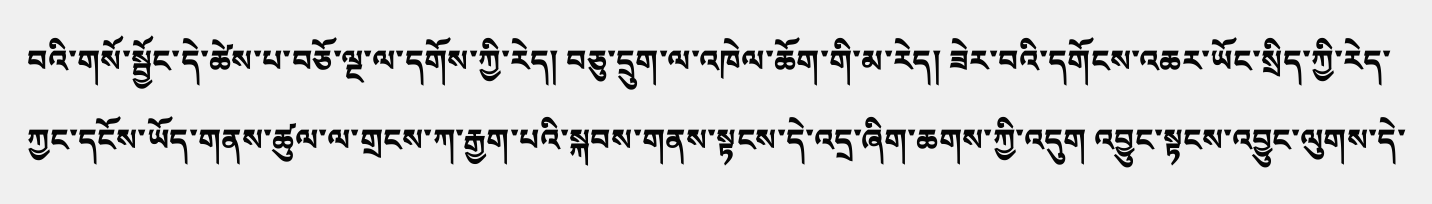བའི་གསོ་སྦྱོང་དེ་ཚེས་པ་བཅོ་ལྔ་ལ་དགོས་ཀྱི་རེད། བཅུ་དྲུག་ལ་འཁེལ་ཆོག་གི་མ་རེད། ཟེར་བའི་དགོངས་འཆར་ཡོང་སྲིད་ཀྱི་རེད་ཀྱང་དངོས་ཡོད་གནས་ཚུལ་ལ་གྲངས་ཀ་རྒྱག་པའི་སྐབས་གནས་སྟངས་དེ་འདྲ་ཞིག་ཆགས་ཀྱི་འདུག འབྱུང་སྟངས་འབྱུང་ལུགས་དེ་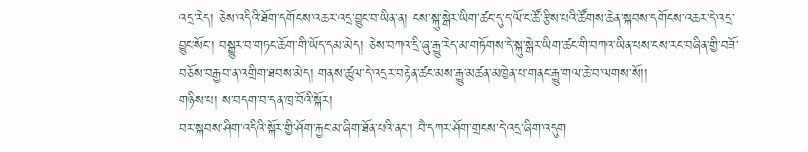འདྲ་རེད། ཅེས་འདིའི་ཐོག་དགོངས་འཆར་འདྲ་བྱུང་བ་ཡིན་ན། ངས་སྐུ་སྒེར་ཡིག་ཚང་དུ་ད་ལོ་ང་ཚོ་རྩིས་པའི་ཚོགས་ཆེན་སྐབས་དགོངས་འཆར་དེ་འདྲ་བྱུང་སོང་། བསྒྱུར་བ་གཏང་ཆོག་གི་ཡོད་དམ་མེད། ཅེས་བཀའ་དྲི་ཞུ་རྒྱུ་རེད་མ་གཏོགས་དེ་སྐུ་སྒེར་ཡིག་ཚང་གི་བཀའ་ཡིན་པས་ངས་རང་བཞིན་གྱི་བཟོ་བཅོས་བརྒྱབ་ན་འགྲིག་ཐབས་མེད། གནས་ཚུལ་དེ་འདྲར་བརྟེན་ཚང་མས་རྒྱུ་མཚན་མཁྱེན་པ་གནང་རྒྱུ་གལ་ཆེ་བ་ལགས་སོ།།
གཉིས་པ། ས་བདག་བ་དན་ཁྲ་བོའི་སྐོར།
བར་སྐབས་ཤིག་འདིའི་སྐོར་གྱི་ཤོག་རྐྱང་མ་ཞིག་ཐོན་པའི་ནང་། བཻ་དཀར་ཤོག་གྲངས་དེ་འདྲ་ཞིག་འདུག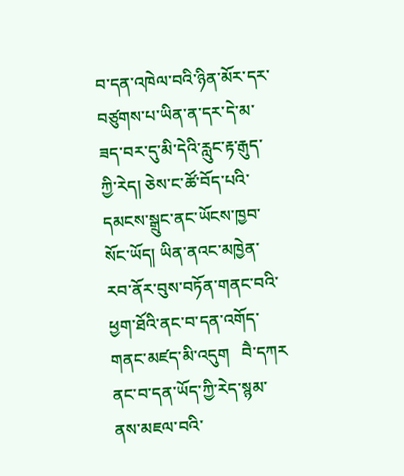བ་དན་འཁེལ་བའི་ཉིན་མོར་དར་བཙུགས་པ་ཡིན་ན་དར་དེ་མ་ཟད་བར་དུ་མི་དེའི་རླུང་རྟ་རྒུད་ཀྱི་རེད། ཅེས་ང་ཚོ་བོད་པའི་དམངས་སྒྲུང་ནང་ཡོངས་ཁྱབ་སོང་ཡོད། ཡིན་ནའང་མཁྱེན་རབ་ནོར་བུས་བཏོན་གནང་བའི་ཕྱག་ཐོའི་ནང་བ་དན་འགོད་གནང་མཛད་མི་འདུག   བཻ་དཀར ནང་བ་དན་ཡོད་ཀྱི་རེད་སྙམ་ནས་མཇལ་བའི་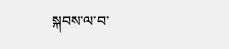སྐབས་ལ་བ་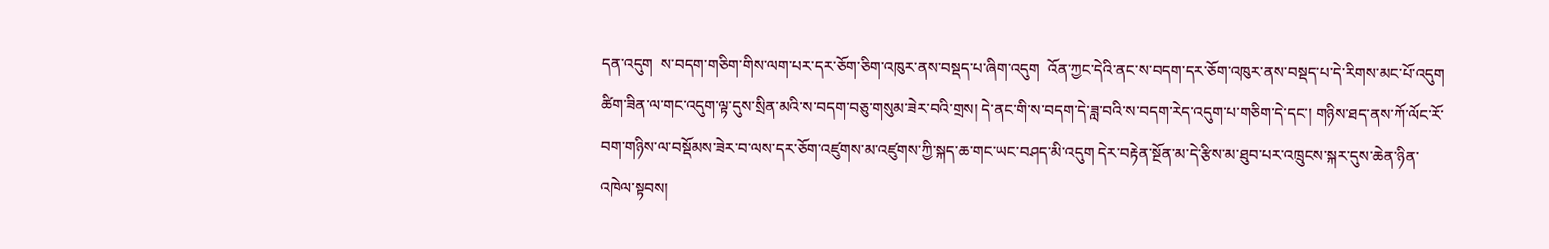དན་འདུག  ས་བདག་གཅིག་གིས་ལག་པར་དར་ཅོག་ཅིག་འཁུར་ནས་བསྡད་པ་ཞིག་འདུག  འོན་ཀྱང་དེའི་ནང་ས་བདག་དར་ཅོག་འཁུར་ནས་བསྡད་པ་དེ་རིགས་མང་པོ་འདུག ཚིག་ཟིན་ལ་གང་འདུག་ལྟ་དུས་སྲིན་མའི་ས་བདག་བཅུ་གསུམ་ཟེར་བའི་གྲས། དེ་ནང་གི་ས་བདག་དེ་ཟླ་བའི་ས་བདག་རེད་འདུག་པ་གཅིག་དེ་དང་། གཉིས་ཐད་ནས་ཀོ་ལོང་རོ་བག་གཉིས་ལ་བསྡོམས་ཟེར་བ་ལས་དར་ཅོག་འཛུགས་མ་འཛུགས་ཀྱི་སྐད་ཆ་གང་ཡང་བཤད་མི་འདུག དེར་བརྟེན་སྔོན་མ་དེ་རྩིས་མ་ཐུབ་པར་འཁྲུངས་སྐར་དུས་ཆེན་ཉིན་འཁེལ་སྟབས།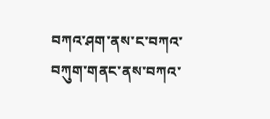བཀའ་ཤག་ནས་ང་བཀའ་བཀུག་གནང་ནས་བཀའ་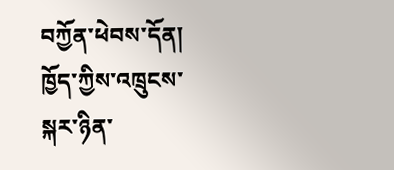བཀྱོན་ཕེབས་དོན། ཁྱོད་ཀྱིས་འཁྲུངས་སྐར་ཉིན་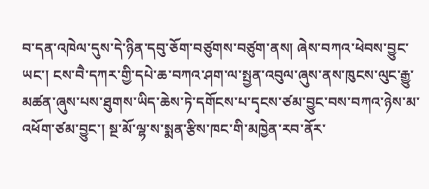བ་དན་འཁེལ་དུས་དེ་ཉིན་དབུ་ཅོག་བཙུགས་བཙུག་ནས། ཞེས་བཀའ་ཕེབས་བྱུང་ཡང་། ངས་བཻ་དཀར་གྱི་དཔེ་ཆ་བཀའ་ཤག་ལ་སྤྱན་འབུལ་ཞུས་ནས་ཁུངས་ལུང་རྒྱུ་མཚན་ཞུས་པས་ཐུགས་ཡིད་ཆེས་ཏེ་དགོངས་པ་དྭངས་ཙམ་བྱུང་བས་བཀའ་ཉེས་མ་འཕོག་ཙམ་བྱུང་། སྔ་མོ་ལྷ་ས་སྨན་རྩིས་ཁང་གི་མཁྱེན་རབ་ནོར་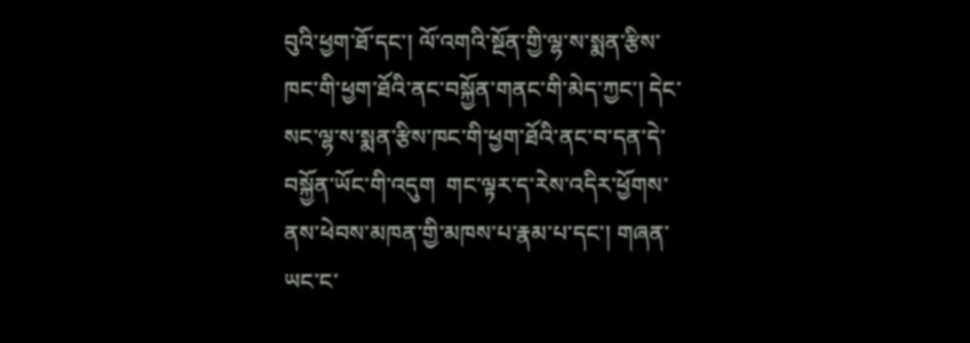བུའི་ཕྱག་ཐོ་དང་། ལོ་འགའི་སྔོན་གྱི་ལྷ་ས་སྨན་རྩིས་ཁང་གི་ཕྱག་ཐོའི་ནང་བསྐྱོན་གནང་གི་མེད་ཀྱང་། དེང་སང་ལྷ་ས་སྨན་རྩིས་ཁང་གི་ཕྱག་ཐོའི་ནང་བ་དན་དེ་བསྐྱོན་ཡོང་གི་འདུག  གང་ལྟར་ད་རེས་འདིར་ཕྱོགས་ནས་ཕེབས་མཁན་གྱི་མཁས་པ་རྣམ་པ་དང་། གཞན་ཡང་ང་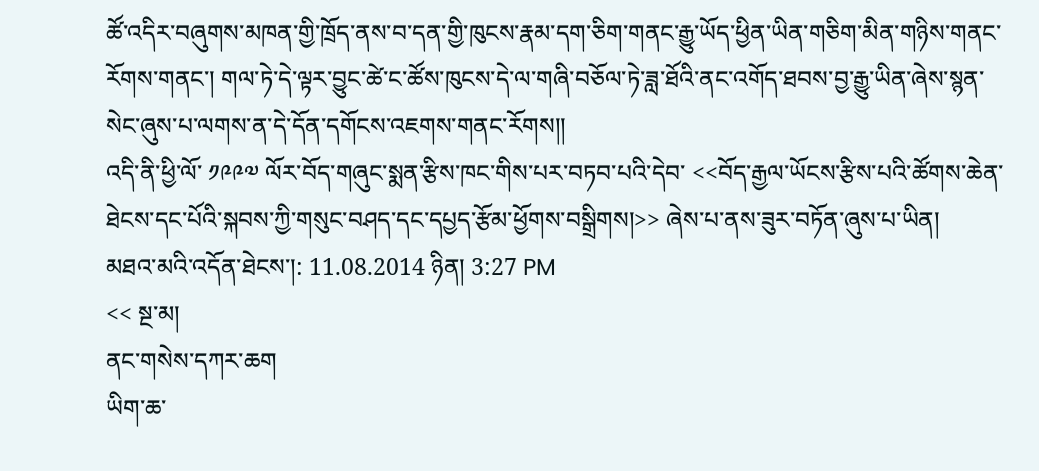ཚོ་འདིར་བཞུགས་མཁན་གྱི་ཁྲོད་ནས་བ་དན་གྱི་ཁུངས་རྣམ་དག་ཅིག་གནང་རྒྱུ་ཡོད་ཕྱིན་ཡིན་གཅིག་མིན་གཉིས་གནང་རོགས་གནང་། གལ་ཏེ་དེ་ལྟར་བྱུང་ཚེ་ང་ཚོས་ཁུངས་དེ་ལ་གཞི་བཅོལ་ཏེ་ཟླ་ཐོའི་ནང་འགོད་ཐབས་བྱ་རྒྱུ་ཡིན་ཞེས་སྙན་སེང་ཞུས་པ་ལགས་ན་དེ་དོན་དགོངས་འཇགས་གནང་རོགས།།
འདི་ནི་ཕྱི་ལོ་ ༡༩༩༧ ལོར་བོད་གཞུང་སྨན་རྩིས་ཁང་གིས་པར་བཏབ་པའི་དེབ་ <<བོད་རྒྱལ་ཡོངས་རྩིས་པའི་ཚོགས་ཆེན་ཐེངས་དང་པོའི་སྐབས་ཀྱི་གསུང་བཤད་དང་དཔྱད་རྩོམ་ཕྱོགས་བསྒྲིགས།>> ཞེས་པ་ནས་ཟུར་བཏོན་ཞུས་པ་ཡིན།
མཐའ་མའི་འདོན་ཐེངས་།: 11.08.2014 ཉིན། 3:27 PM
<< སྔ་མ།
ནང་གསེས་དཀར་ཆག
ཡིག་ཆ་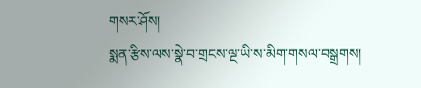གསར་ཤོས།
སྨན་རྩིས་ལས་སྣེ་བ་གྲངས་ལྔ་ཡི་ས་མིག་གསལ་བསྒྲགས།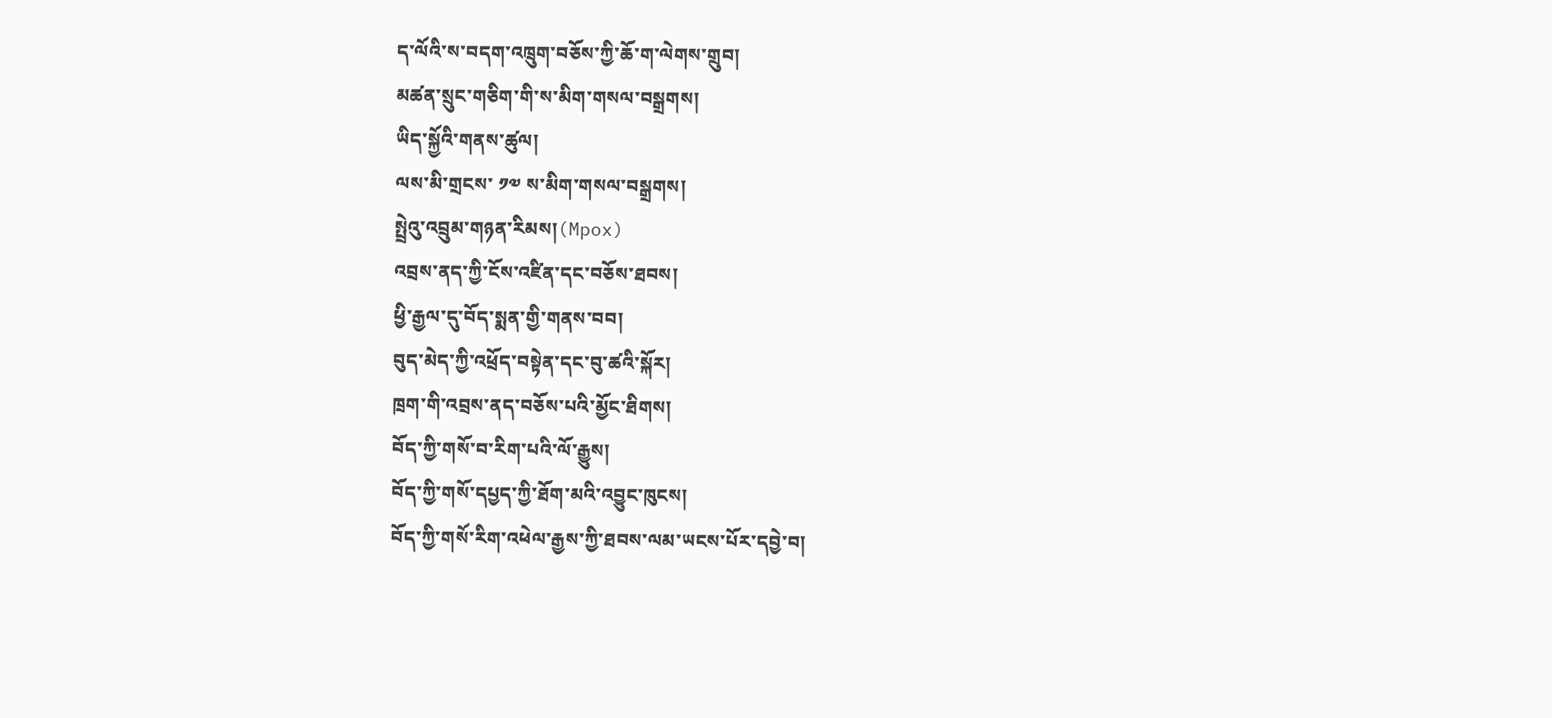ད་ལོའི་ས་བདག་འཁྲུག་བཅོས་ཀྱི་ཆོ་ག་ལེགས་གྲུབ།
མཚན་སྲུང་གཅིག་གི་ས་མིག་གསལ་བསྒྲགས།
ཡིད་སྐྱོའི་གནས་ཚུལ།
ལས་མི་གྲངས་ ༡༧ ས་མིག་གསལ་བསྒྲགས།
སྤྲེའུ་འབྲུམ་གཉན་རིམས།(Mpox)
འབྲས་ནད་ཀྱི་ངོས་འཛིན་དང་བཅོས་ཐབས།
ཕྱི་རྒྱལ་དུ་བོད་སྨན་གྱི་གནས་བབ།
བུད་མེད་ཀྱི་འཕྲོད་བསྟེན་དང་བུ་ཚའི་སྐོར།
ཁྲག་གི་འབྲས་ནད་བཅོས་པའི་མྱོང་ཐིགས།
བོད་ཀྱི་གསོ་བ་རིག་པའི་ལོ་རྒྱུས།
བོད་ཀྱི་གསོ་དཔྱད་ཀྱི་ཐོག་མའི་འབྱུང་ཁུངས།
བོད་ཀྱི་གསོ་རིག་འཕེལ་རྒྱས་ཀྱི་ཐབས་ལམ་ཡངས་པོར་དབྱེ་བ།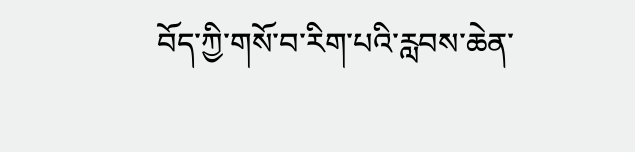བོད་ཀྱི་གསོ་བ་རིག་པའི་རླབས་ཆེན་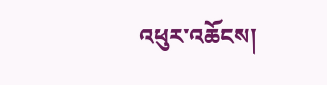འཕུར་འཆོངས།